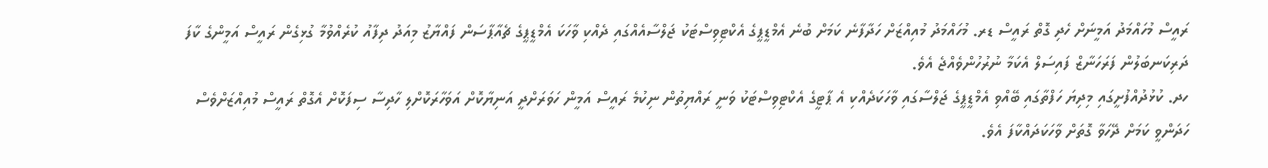ރައީސް މުހައްމަދު އަމީނަށް ހެދި ގޮތް ރައީސް ޑރ. މުހައްމަދު މުއިއްޒަށް ހަދާފާނެ ކަމަށް ބުނެ އެމްޑީޕީގެ އެކްޓިވިސްޓަކު ޖަލްސާއެއްގައި ދެއްކި ވާހަކަ އެމްޑީޕީގެ ޗެއާޕާސަން ފައްޔާޒު މިއަދު ދިފާއު ކުރެއްވުމާ ގުޅިގެން ރައީސް އަމީންގެ ކާފަ ދަރިކަނބަލުން ފަރަހަނާޒް ފައިސަލް އެކަމާ ނުރުހުންވެއްޖެ އެވެ.
ހދ. ކުޅުދުއްފުށީގައި މިދިޔަ ހަފްތާގައި ބޭއްވި އެމްޑީޕީގެ ޖަލްސާގައި ވާހަކަދެއްކި އެ ޕާޓީގެ އެކްޓިވިސްޓަކު ވަނީ ރައްޔިތުން ނިކުމެ ރައީސް އަމީން ހަވަރަށްދީ އަނިޔާކޮށް އަވަހާރަކޮށްލި ހާދިސާ ސިފަކޮށް އެގޮތް ރައީސް މުއިއްޒަށްވެސް ހަދަންވީ ކަމަށް ދޭހަވާ ގޮތަށް ވާހަކަދައްކާފަ އެވެ.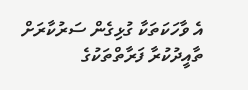އެ ވާހަކަތަކާ ގުޅިގެން ސަރުކާރަށް ތާއީދުކުރާ ފަރާތްތަކުގެ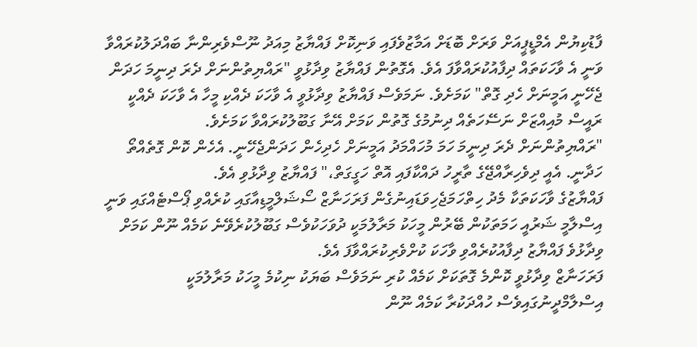ފާޑުކިޔުން އެމްޑީޕީއަށް ވަރަށް ބޮޑަށް އަމާޒުވެފައި ވަނިކޮށް ފައްޔާޒު މިއަދު ނޫސްވެރިންނާ ބައްދަލުކުރައްވާ ވަނީ އެ ވާހަކަތައް ދިފާއުކުރައްވާފަ އެވެ. އެގޮތުން ފައްޔާޒު ވިދާޅުވީ "ރައްޔިތުންނަށް ދެރަ ދިނީމަ ހަދަން ޖެހޭނީ އަމީނަށް ހެދި ގޮތް" ކަމަށެވެ. ނަމަވެސް ފައްޔާޒު ވިދާޅުވީ އެ ވާހަކަ ދެއްކި މީހާ އެ ވާހަކަ ދެއްކީ ރައީސް މުއިއްޒަށް ނަސޭހަތެއް ދިނުމުގެ ގޮތުން ކަމަށް އޭނާ ގަބޫލުކުރައްވާ ކަމަށެވެ.
"ރައްޔިތުންނަށް ދެރަ ދިނީމަ ހަމަ މުހައްމަދު އަމީނަށް ހެދިހެން ހަދަންޖެހޭނީ. އެހެން ކޮން ގޮތެއްތޯ ހަދާނީ. އެއީ ދިވެހިރާއްޖޭގެ ތާރީހު ދައްކާފައި އޮތް ހަގީގަތް،" ފައްޔާޒު ވިދާޅުވި އެވެ.
ފައްޔާޒުގެ ވާހަކަތަކާ މެދު ހިތްހަމަޖެހިވަޑައިނުގެން ފަރަހަނާޒް ސޯޝަލްމީޑިއާގައި ކުރެއްވި ޕޯސްޓެއްގައި ވަނީ އިސްލާމީ ޝަރުއީ ހަމަތަކުން ބޭރުން މީހަކު މަރާލުމަކީ ދުވަހަކުވެސް ގަބޫލުކުރެވޭނެ ކަމެއް ނޫން ކަމަށް ވިދާޅުވެ ފައްޔާޒު ދިފާއުކުރެއްވި ވާހަކަ ކުށްވެރިކުރައްވާފަ އެވެ.
ފަރަހަނާޒް ވިދާޅުވީ ކޮންމެ ގޮތަކަށް ކަމެއް ކުރި ނަމަވެސް ބަޔަކު ނިކުމެ މީހަކު މަރާލުމަކީ އިސްލާމްދީނުގައިވެސް ހުއްދަކުރާ ކަމެއް ނޫން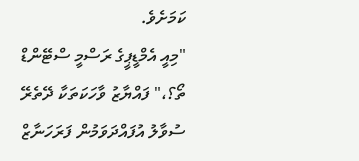ކަމަށެވެ.
"މިއީ އެމްޑީޕީގެ ރަސްމީ ސްޓޭންޑް ތޯ؟،" ފައްޔާޒު ވާހަކަތަކާ ދޭތެރޭ ސުވާލު އުފައްދަވަމުން ފަރަހަނާޒް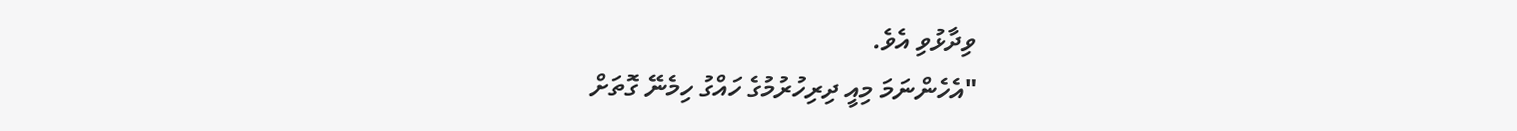ވިދާޅުވި އެވެ.
"އެހެންނަމަ މިއީ ދިރިހުރުމުގެ ހައްގު ހިމެނޭ ގޮތަށް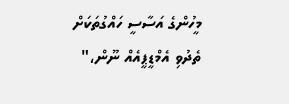މީހުންގެ އަސާސީ ހައްގުތަކަށް ތެދުވި އެމްޑީޕީއެއް ނޫން،"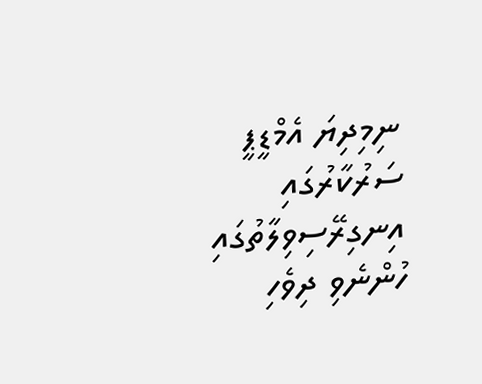ނިމިދިޔަ އެމްޑީޕީ ސަރުކާރުގައި އިނގިރޭސިވިލާތުގައި ހުންނެވި ދިވެހި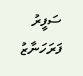ސަފީރު ފަރަހަނާޒު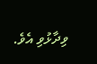ވިދާޅުވި އެވެ.